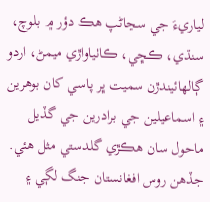لياريءَ جي سڃاڻپ ھڪ دؤر ۾ بلوچ، سنڌي، ڪڇي، ڪاٺياواڙي ميمڻ، اردو ڳالهائيندڙن سميت ڀر پاسي کان بوهرين ۽ اسماعيلين جي برادرين جي گڏيل ماحول سان ھڪڙي گلدستي مثل ھئي. جڏهن روس افغانستان جنگ لڳي ۽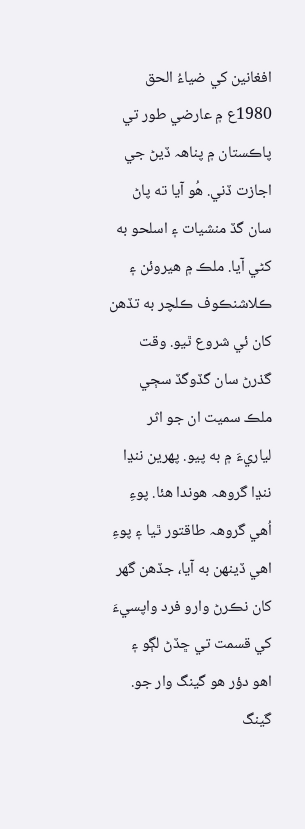افغانين کي ضياءُ الحق 1980ع ۾ عارضي طور تي پاڪستان ۾ پناھہ ڏيڻ جي اجازت ڏني. ھُو آيا ته پاڻ سان گڏ منشيات ۽ اسلحو به کڻي آيا. ملڪ ۾ ھيروئن ۽ ڪلاشنڪوف ڪلچر به تڏهن کان ئي شروع ٿيو. وقت گذرڻ سان گڏوگڏ سڄي ملڪ سميت ان جو اثر لياريءَ ۾ به پيو. پھرين ننڍا ننڍا گروھہ ھوندا ھئا. پوءِ اُھي گروھہ طاقتور ٿيا ۽ پوءِ اھي ڏينهن به آيا، جڏهن گھر کان نڪرڻ وارو فرد واپسيءَ کي قسمت تي ڇڏڻ لڳو ۽ اھو دؤر ھو گينگ وار جو. گينگ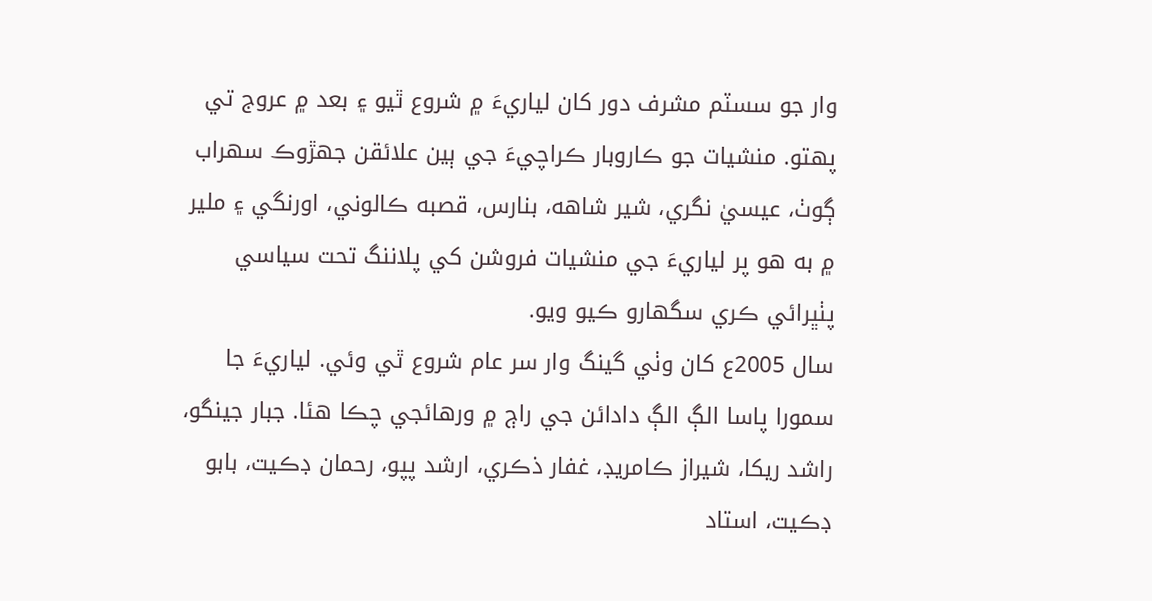وار جو سسٽم مشرف دور کان لياريءَ ۾ شروع ٿيو ۽ بعد ۾ عروج تي پھتو. منشيات جو ڪاروبار ڪراچيءَ جي ٻين علائقن جهڙوڪ سهراب ڳوٺ، عيسيٰ نگري، شير شاهه، بنارس، قصبه ڪالوني، اورنگي ۽ ملير ۾ به ھو پر لياريءَ جي منشيات فروشن کي پلاننگ تحت سياسي پٺڀرائي ڪري سگھارو ڪيو ويو.
سال 2005ع کان وٺي گينگ وار سر عام شروع ٿي وئي. لياريءَ جا سمورا پاسا الڳ الڳ دادائن جي راڄ ۾ ورهائجي چڪا هئا. جبار جينگو، راشد ريکا، شيراز ڪامريڊ، غفار ذڪري، ارشد پپو، رحمان ڊڪيت، بابو ڊڪيت، استاد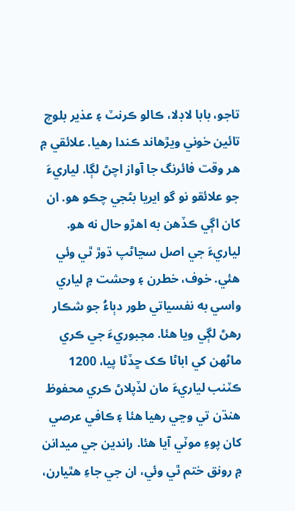تاجو، بابا لاڊلا، ڪالو ڪرنٽ ۽ عذير بلوچ تائين خوني ويڙهاند ڪندا رھيا. علائقي ۾ ھر وقت فائرنگ جا آواز اچڻ لڳا. لياريءَ جو علائقو نو گو ايريا بڻجي چڪو هو. ان کان اڳي ڪڏهن به اهڙو حال نه هو. لياريءَ جي اصل سڃاڻپ ڌوڙ ٿي وئي ھئي. خوف، خطرن ۽ وحشت ۾ لياري واسي به نفسياتي طور دٻاءُ جو شڪار رھڻ لڳي ويا ھئا. مجبوريءَ جي ڪري ماڻھن کي اباڻا ڪک ڇڏڻا پيا، 1200 ڪٽنب لياريءَ مان لڏپلاڻ ڪري محفوظ ھنڌن تي وڃي رھيا ھئا ۽ ڪافي عرصي کان پوءِ موٽي آيا ھئا. راندين جي ميدانن ۾ رونق ختم ٿي وئي، ان جي جاءِ ھٿيارن،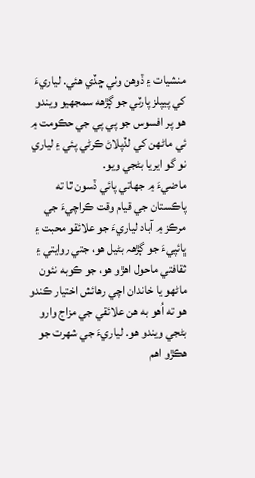منشيات ۽ ڏوهن وٺي ڇڏي ھئي. لياريءَ کي پيپلز پارٽي جو ڳڙهه سمجھيو ويندو ھو پر افسوس جو پي پي جي حڪومت ۾ ئي ماڻهن کي لڏپلاڻ ڪرڻي پئي ۽ لياري نو گو ايريا بڻجي ويو.
ماضيءَ ۾ جھاتي پائي ڏسون ٿا ته پاڪستان جي قيام وقت ڪراچيءَ جي مرڪز ۾ آباد لياريءَ جو علائقو محبت ۽ ڀائپيءَ جو ڳڙھہ بڻيل ھو، جتي روايتي ۽ ثقافتي ماحول اھڙو ھو، جو ڪوبه نئون ماڻهو يا خاندان اچي رھائش اختيار ڪندو ھو ته اُھو به ھن علائقي جي مزاج وارو بڻجي ويندو ھو. لياريءَ جي شھرت جو ھڪڙو اھم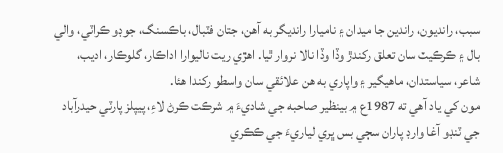سبب، رانديون، راندين جا ميدان ۽ ناميارا رانديگر به آھن، جتان فٽبال، باڪسنگ، جوڊو ڪراٽي، والي بال ۽ ڪرڪيٽ سان تعلق رکندڙ وڏا وڏا نالا نروار ٿيا. اھڙي ريت ناليوارا اداڪار، گلوڪار، اديب، شاعر، سياستدان، ماهيگير ۽ واپاري به هن علائقي سان واسطو رکندا هئا.
مون کي ياد آهي ته 1987ع ۾ بينظير صاحبه جي شاديءَ ۾ شرڪت ڪرڻ لاءِ، پيپلز پارٽي حيدرآباد جي ٽنڊو آغا وارڊ پاران سڄي بس ڀري لياريءَ جي ڪڪري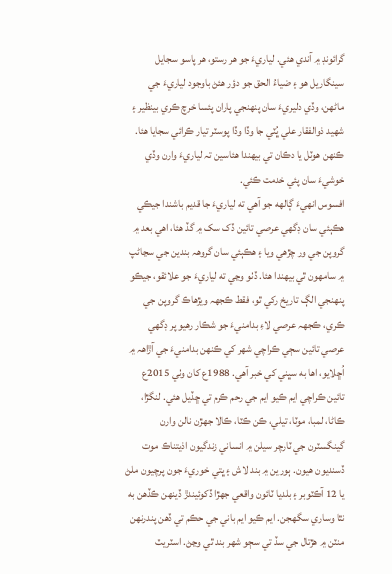گرائونڊ ۾ آندي ھئي. لياريءَ جو ھر رستو، ھر پاسو سجايل سينگاريل ھو ۽ ضياءُ الحق جو دؤر ھئڻ باوجود لياريءَ جي ماڻھن، وڏي دليريءَ سان پنھنجي پاران پئسا خرچ ڪري بينظير ۽ شھيد ذوالفقار علي ڀُٽي جا وڏا وڏا پوسٽر تيار ڪرائي سجايا ھئا. ڪنھن ھوٽل يا دڪان تي بيھندا ھئاسين تہ لياريءَ وارن وڏي خوشيءَ سان پئي خدمت ڪئي.
افسوس انهيءَ ڳالهه جو آهي ته لياريءَ جا قديم باشندا جيڪي هڪٻئي سان ڊگھي عرصي تائين ڏک سک ۾ گڏ هئا، اهي بعد ۾ گروپن جي ور چڙهي ويا ۽ ھڪٻئي سان گروھہ بندين جي سڃاڻپ ۾ سامھون ٿي بيھندا هئا. ڏٺو وڃي ته لياريءَ جو علائقو، جيڪو پنھنجي الڳ تاريخ رکي ٿو، فقط ڪجھہ ويڙهاڪ گروپن جي ڪري، ڪجھہ عرصي لاءِ بدامنيءَ جو شڪار رھيو پر ڊگھي عرصي تائين سڄي ڪراچي شهر کي ڪنھن بدامنيءَ جي آڙاھہ ۾ اُڇلايو، اھا به سڀني کي خبر آهي. 1988ع کان وٺي 2015ع تائين ڪراچي ايم ڪيو ايم جي رحم ڪرم تي ڇڏيل ھئي. لنگڙا، ڪاڻا، لمبا، موٽا، تيلي، ڪن ڪٽا، ڪالا جھڙن نالن وارن گينگسٽرن جي ٽارچر سيلن ۾ انساني زندگيون اذيتناڪ موت ڏسنديون هيون. ٻورين ۾ بند لاش ۽ ڀتي خوريءَ جون پرچيون ملڻ يا 12 آڪٽوبر ۽ بلديا ٽائون واقعي جھڙا ڏکوئيندڙ ڏينھن ڪڏهن به نٿا وساري سگھجن. ايم ڪيو ايم باني جي حڪم تي ڏھن پندرنهن منٽن ۾ ھڙتال جي سڏ تي سڄو شهر بند ٿي وڃڻ. اسٽريٽ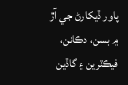پاور ڏيکارڻ جي آڙ ۾ بسن، دڪانن، فيڪٽرين ۽ گاڏين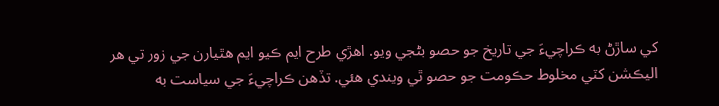کي ساڙڻ به ڪراچيءَ جي تاريخ جو حصو بڻجي ويو. اھڙي طرح ايم ڪيو ايم ھٿيارن جي زور تي ھر اليڪشن کٽي مخلوط حڪومت جو حصو ٿي ويندي ھئي. تڏھن ڪراچيءَ جي سياست به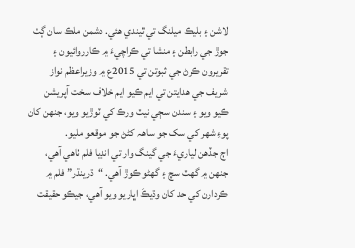لاشن ۽ بليڪ ميلنگ تي ٿيندي ھئي. دشمن ملڪ سان ڳٺ جوڙ جي رابطن ۽ منشا تي ڪراچيءَ ۾ ڪارروائيون ۽ تقريرون ڪرڻ جي ثبوتن تي 2015ع ۾ وزيراعظم نواز شريف جي ھدايتن تي ايم ڪيو ايم خلاف سخت آپريشن ڪيو ويو ۽ سندن سڄي نيٽ ورڪ کي ٽوڙيو ويو، جنھن کان پوءِ شھر کي سک جو ساھہ کڻڻ جو موقعو مليو.
اڄ جڏهن لياريءَ جي گينگ وار تي انڊيا فلم ٺاهي آهي، جنهن ۾ گھٽ سچ ۽ گھڻو ڪوڙ آھي. “ڌرينڌر” فلم ۾ ڪردارن کي حد کان وڌيڪَ اڀاريو ويو آهي، جيڪو حقيقت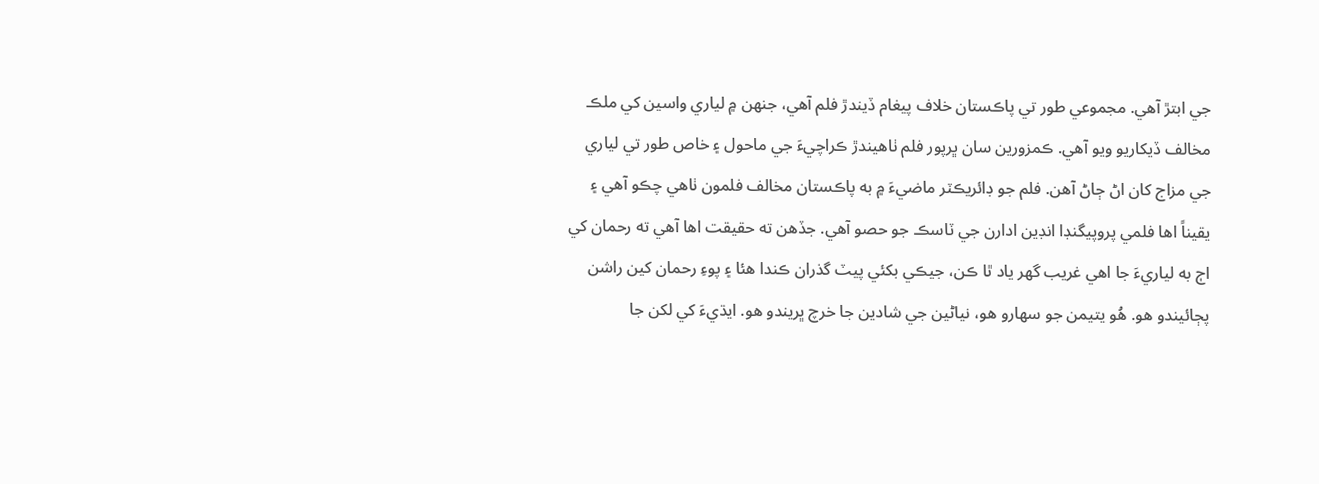جي ابتڙ آهي. مجموعي طور تي پاڪستان خلاف پيغام ڏيندڙ فلم آھي، جنھن ۾ لياري واسين کي ملڪ مخالف ڏيکاريو ويو آھي. ڪمزورين سان ڀرپور فلم ٺاھيندڙ ڪراچيءَ جي ماحول ۽ خاص طور تي لياري جي مزاج کان اڻ ڄاڻ آھن. فلم جو ڊائريڪٽر ماضيءَ ۾ به پاڪستان مخالف فلمون ٺاھي چڪو آھي ۽ يقيناً اھا فلمي پروپيگنڊا انڊين ادارن جي ٽاسڪ جو حصو آھي. جڏهن ته حقيقت اھا آھي ته رحمان کي اڄ به لياريءَ جا اھي غريب گھر ياد ٿا ڪن، جيڪي بکئي پيٽ گذران ڪندا ھئا ۽ پوءِ رحمان کين راشن پڄائيندو ھو. ھُو يتيمن جو سھارو ھو، نياڻين جي شادين جا خرچ ڀريندو ھو. ايڌيءَ کي لکن جا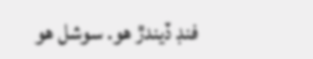فنڊ ڏيندڙ ھو. سوشل ھو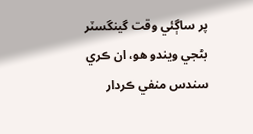پر ساڳئي وقت گينگسٽر بڻجي ويندو ھو، ان ڪري سندس منفي ڪردار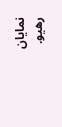نمايان رھيو.